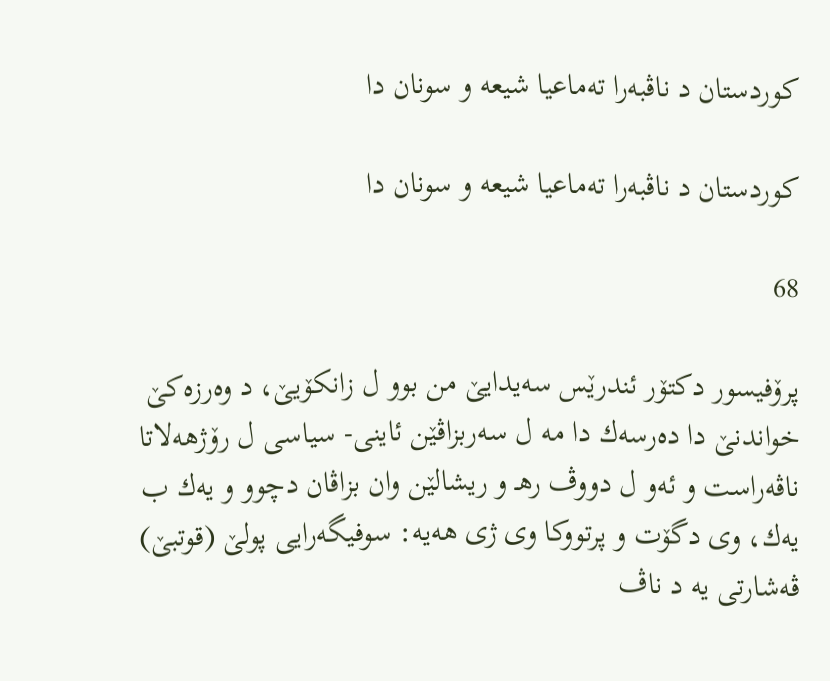كوردستان د ناڤبه‌را ته‌ماعیا شیعه‌ و سونان دا

كوردستان د ناڤبه‌را ته‌ماعیا شیعه‌ و سونان دا

68

پرۆفیسور دكتۆر ئندرێس سه‌یدایێ من بوو ل زانكۆیێ، د وه‌رزه‌كێ خواندنێ دا ده‌رسه‌ك دا مه‌ ل سه‌ربزاڤێن ئاینی- سیاسی ل رۆژهه‌لاتا ناڤه‌راست و ئه‌و ل دووڤ رهـ و ریشالێن وان بزاڤان دچوو و یه‌ك ب یه‌ك، وی دگۆت و پرتووكا وی ژی هه‌یه‌: سوفیگه‌رایی پولێ (قوتبێ) ڤه‌شارتی یه‌ د ناڤ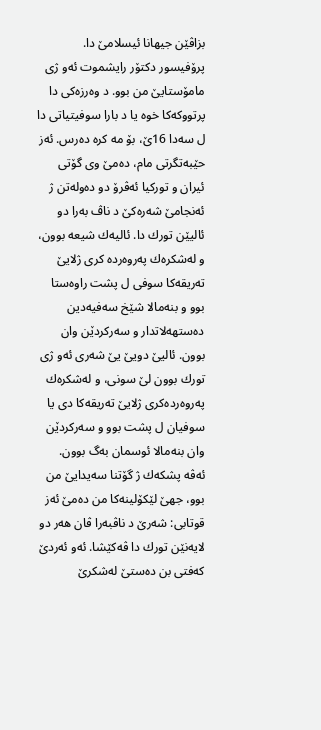بزاڤێن جیهانا ئیسلامێ دا. پرۆفیسور دكتۆر رایشموت ئه‌و ژی مامۆستایێ من بوو. د وه‌رزه‌كی دا پرتووكه‌كا خوه‌ یا د بارا سوفیتیاتی دا ل سه‌دا 16ێ، بۆ مه‌ كره‌ ده‌رس. ئه‌ز حێبه‌تگرتی مام، ده‌مێ وی گۆتی ئیران و توركیا ئه‌ڤرۆ دو ده‌وله‌تن ژ ئه‌نجامێ شه‌ره‌كێ د ناڤ به‌را دو ئالیێن تورك دا. ئالیه‌ك شیعه‌ بوون، و له‌شكره‌ك په‌روه‌رده‌ كری ژلایێ ته‌ریقه‌كا سوفی ل پشت راوه‌ستا بوو و بنه‌مالا شێخ سه‌فیه‌دین ده‌ستهه‌لاتدار و سه‌ركردێن وان بوون. ئالیێ دویێ یێ شه‌ری ئه‌و ژی تورك بوون لێ سونی، و له‌شكره‌ك په‌روه‌رده‌كری ژلایێ ته‌ریقه‌كا دی یا سوفیان ل پشت بوو و سه‌ركردێن وان بنه‌مالا ئوسمان به‌گ بوون.
ئه‌ڤه‌ پشكه‌ك ژ گۆتنا سه‌یدایێ من بوو، جهێ لێكۆلینه‌كا من ده‌مێ ئه‌ز قوتابی: شه‌رێ د ناڤبه‌را ڤان هه‌ر دو لایه‌نێن تورك دا ڤه‌كێشا. ئه‌و ئه‌ردێ كه‌فتی بن ده‌ستێ له‌شكرێ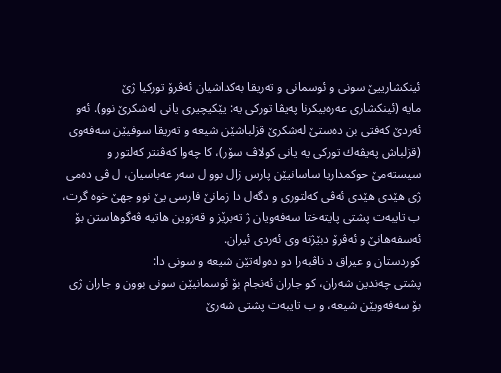ئینكشارییێ سونی و ئوسمانی و ته‌ریقا به‌كداشیان ئه‌ڤرۆ توركیا ژێ مایه‌ ‌(ئینكشاری عه‌ره‌بیكرنا په‌یڤا توركی یه‌‌: یێكیچیری یانی له‌شكرێ نوو). ئه‌و ئه‌ردێ كه‌فتی بن ده‌ستێ له‌شكرێ قزلباشێن شیعه‌ و ته‌ریقا سوفیێن سه‌فه‌وی (قزلباش په‌یڤه‌ك توركی یه‌ یانی كولاڤ سۆر)، كا چه‌وا كه‌ڤنتر كه‌لتور و سیسته‌مێ حوكمداریا ساسانیێن پارس زال بوو ل سه‌ر عه‌باسیان، ل ڤی ده‌می ژی هێدی هێدی ئه‌ڤی كه‌لتوری‌ و دگه‌ل دا زمانێ فارسی یێ نوو جهێ خوه‌ گرت، ب تایبه‌ت پشتی پایته‌ختا سه‌فه‌ویان ژ ته‌برێز و قه‌زوین هاتیه‌ ڤه‌گوهاستن بۆ ئه‌سفه‌هانێ و ئه‌ڤرۆ دبێژنه‌ وی ئه‌ردی ئیران.
كوردستان و عیراق د ناڤبه‌را دو ده‌وله‌تێن شیعه‌ و سونی دا:
پشتی چه‌ندین شه‌ران، كو جاران ئه‌نجام بۆ ئوسمانیێن سونی بوون و جاران ژی بۆ سه‌فه‌ویێن شیعه‌، و ب تایبه‌ت پشتی شه‌رێ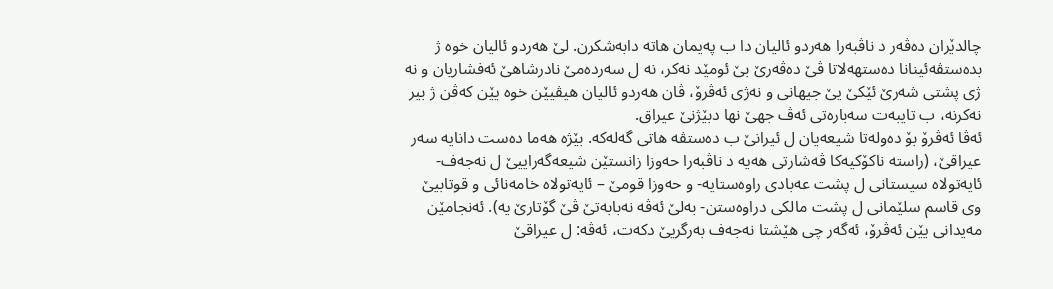چالدێران ده‌ڤه‌ر د ناڤبه‌را هه‌ردو ئالیان دا ب په‌یمان هاته‌ دابه‌شكرن. لێ هه‌ردو ئالیان خوه‌ ژ بده‌ستڤه‌ئینانا ده‌ستهه‌لاتا ڤێ ده‌ڤه‌رێ بێ ئومێد نه‌كر، نه‌ ل سه‌رده‌مێ نادرشاهێ ئه‌فشاریان و نه‌ ژی پشتی شه‌رێ ئێكێ یێ جیهانی و نه‌ژی ئه‌ڤرۆ، ڤان هه‌ردو ئالیان هیڤیێن خوه‌ یێن كه‌ڤن ژ بیر نه‌كرنه‌، ب تایبه‌ت سه‌باره‌تی ئه‌ڤ جهێ نها دبێژنێ عیراق.
ئه‌ڤا ئه‌ڤرۆ بۆ ده‌وله‌تا شیعه‌یان ل ئیرانێ ب ده‌ستڤه‌ هاتی گه‌له‌كه‌. بێژه‌ هه‌ما ده‌ست دانایه‌ سه‌ر عیراقێ، (راسته‌ ناكۆكیه‌كا ڤه‌شارتی هه‌یه‌ د ناڤبه‌را حه‌وزا زانستێن شیعه‌گه‌راییێ ل نه‌جه‌ف- ئایه‌تولاه سیستانی ل پشت عه‌بادی راوه‌ستایه‌- و حه‌وزا قومێ – ئایه‌تولاه خامه‌نائی و قوتابیێ وی قاسم سلێمانی ل پشت مالكی دراوه‌ستن- به‌لێ ئه‌ڤه‌ نه‌بابه‌تێ ڤێ گۆتارێ یه‌). ئه‌نجامێن مه‌یدانی یێن ئه‌ڤرۆ، ئه‌گه‌ر چی هێشتا نه‌جه‌ف به‌رگریێ دكه‌ت، ئه‌ڤه‌: ل عیراقێ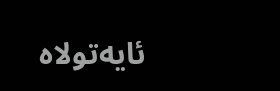ئایه‌تولاه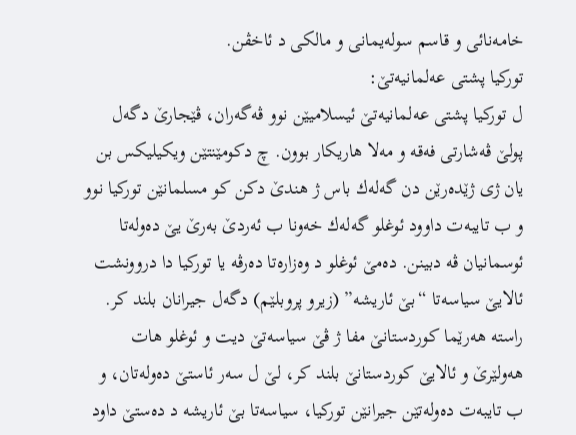خامه‌نائی و قاسم سوله‌یمانی و مالكی د ئاخڤن.
توركیا پشتی عه‌لمانیه‌تێ:
ل توركیا پشتی عه‌لمانیه‌تێ ئیسلامیێن نوو ڤه‌گه‌ران، ڤێجارێ دگه‌ل پولێ ڤه‌شارتی فه‌قه‌ و مه‌لا هاریكار بوون. چ دكومێنتێن ویكیلیكس بن یان ژی ژێده‌رێن دن گه‌له‌ك باس ژ هندێ دكن كو مسلمانێن توركیا نوو و ب تایبه‌ت داوود ئوغلو گه‌له‌ك خه‌ونا ب ئه‌ردێ به‌رێ یێ ده‌وله‌تا ئوسمانیان ڤه‌ دبینن. ده‌مێ ئوغلو د وه‌زا‌ره‌تا ده‌رڤه‌ یا توركیا دا دروونشت ئالایێ سیاسه‌تا “بێ ئاریشه‌” (زیرو پروبلێم) دگه‌ل جیرانان بلند كر. راسته‌ هه‌رێما كوردستانێ مفا ژ ڤێ سیاسه‌تێ دیت و ئوغلو هات هه‌ولێرێ و ئالایێ كوردستانێ بلند كر، لێ ل سه‌ر ئاستێ ده‌وله‌تان، و ب تایبه‌ت ده‌وله‌تێن جیرانێن توركیا، سیاسه‌تا بێ ئاریشه‌ د ده‌ستێ داود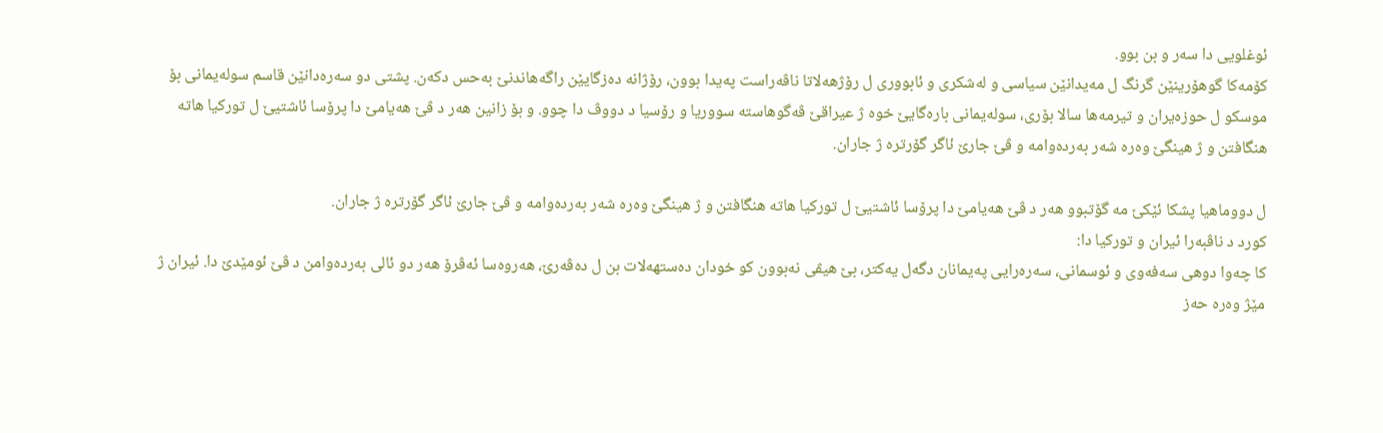ئوغلویی دا سه‌ر و بن بوو.
كۆمه‌كا گوهۆرینێن گرنگ ل مه‌یدانێن سیاسی و له‌شكری و ئابووری ل رۆژهه‌لاتا ناڤه‌راست په‌یدا بوون، رۆژانه‌ ده‌زگایێن راگه‌هاندنێ به‌حس دكه‌ن. پشتی دو سه‌ره‌دانێن قاسم سوله‌یمانی بۆ موسكو ل حوزه‌یران و تیرمه‌ها سالا بۆری، سوله‌یمانی باره‌گایێ خوه‌ ژ عیراقێ ڤه‌گوهاسته‌ سووریا و رۆسیا د دووڤ دا چوو. و بۆ زانین هه‌ر د ڤێ هه‌یامێ دا پرۆسا ئاشتیێ ل توركیا هاته‌ هنگافتن و ژ هینگێ وه‌ره‌ شه‌ر به‌رده‌وامه‌ و ڤێ جارێ ئاگر گۆرتره‌ ژ جاران.

ل دووماهیا پشكا ئێكێ مه‌ گۆتبوو هه‌ر د ڤێ هه‌یامێ دا پرۆسا ئاشتیێ ل توركیا هاته‌ هنگافتن و ژ هینگێ وه‌ره‌ شه‌ر به‌رده‌وامه‌ و ڤێ جارێ ئاگر گۆرتره‌ ژ جاران.
كورد د ناڤبه‌را ئیران و توركیا دا:
كا چه‌وا دوهی سه‌فه‌وی و ئوسمانی، سه‌ره‌رایی په‌یمانان دگه‌ل یه‌كتر، بێ هیڤی نه‌بوون كو خودان ده‌ستهه‌لات بن ل ده‌ڤه‌رێ، هه‌روه‌سا ئه‌ڤرۆ هه‌ر دو ئالی به‌رده‌وامن د ڤێ ئومێدێ دا. ئیران ژ مێژ وه‌ره‌ حه‌ز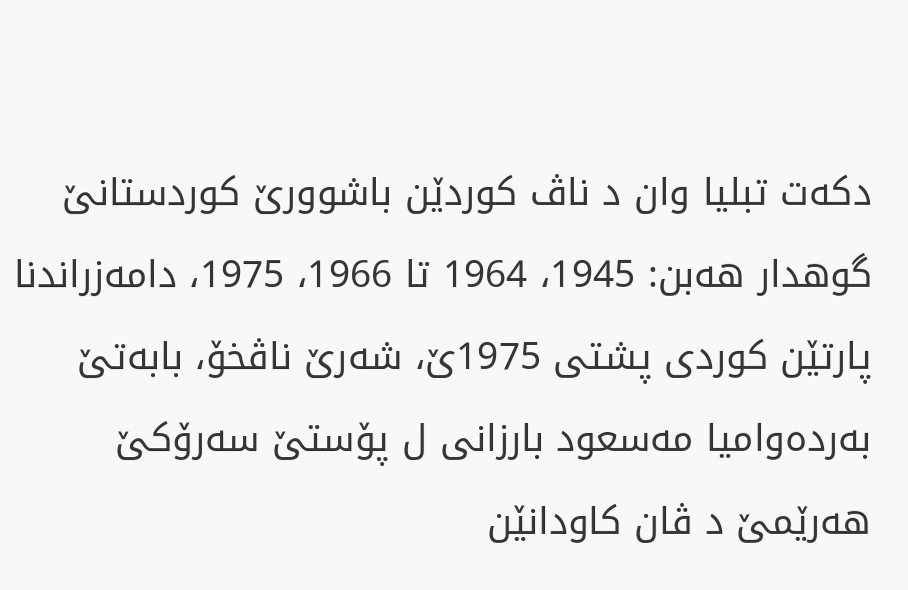دكه‌ت تبلیا وان د ناڤ كوردێن باشوورێ كوردستانێ گوهدار هه‌بن: 1945، 1964 تا 1966، 1975، دامه‌زراندنا پارتێن كوردی پشتی 1975ێ، شه‌رێ ناڤخۆ، بابه‌تێ به‌رده‌وامیا مه‌سعود بارزانی ل پۆستێ سه‌رۆكێ هه‌رێمێ د ڤان كاودانێن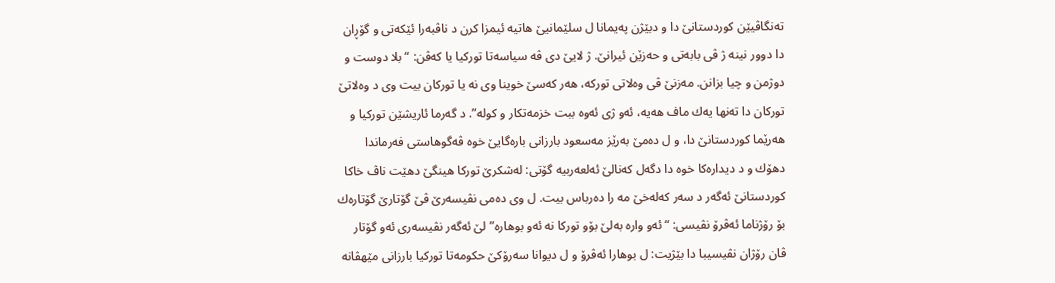ته‌نگاڤیێن كوردستانێ دا و دبێژن په‌یمانا ل سلێمانیێ هاتیه‌ ئیمزا كرن د ناڤبه‌را ئێكه‌تی و گۆڕان دا دوور نینه‌ ژ ڤی بابه‌تی و حه‌زێن ئیرانێ. ژ لایێ دی ڤه‌ سیاسه‌تا توركیا یا كه‌ڤن: “بلا دوست و دوژمن و چیا بزانن. مه‌زنێ ڤی وه‌لاتی توركه‌، هه‌ر كه‌سێ خوینا وی نه‌ یا توركان بیت وی د وه‌لاتێ توركان دا ته‌نها یه‌ك ماف هه‌یه‌، ئه‌و ژی ئه‌وه‌ ببت خزمه‌تكار و كوله‌”. د گه‌رما ئاریشێن توركیا و هه‌رێما كوردستانێ دا، و ل ده‌مێ به‌رێز مه‌سعود بارزانی باره‌گایێ خوه‌ ڤه‌گوهاستی فه‌رماندا دهۆك و د دیداره‌كا خوه‌ دا دگه‌ل كه‌نالێ ئه‌لعه‌ربیه‌ گۆتی: له‌شكرێ توركا هینگێ دهێت ناڤ خاكا كوردستانێ ئه‌گه‌ر د سه‌ر كه‌له‌خێ مه‌ را ده‌رباس بیت. ل وی ده‌می نڤیسه‌رێ ڤێ گۆتارێ گۆتاره‌ك بۆ رۆژناما ئه‌ڤرۆ نڤیسی: “ئه‌و واره‌ به‌لێ بۆو توركا نه‌ ئه‌و بوهاره‌” لێ ئه‌گه‌ر نڤیسه‌ری ئه‌و گۆتار ڤان رۆژان نڤیسیبا دا بێژیت: ل بوهارا ئه‌ڤرۆ و ل دیوانا سه‌رۆكێ حكومه‌تا توركیا بارزانی مێهڤانه‌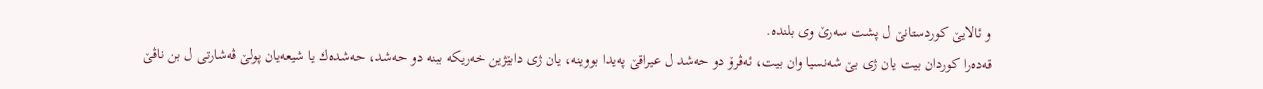و ئالایێ كوردستانێ ل پشت سه‌رێ وی بلنده‌‌.
قه‌ده‌را كوردان بیت یان ژی بێ شه‌نسیا وان بیت، ئه‌ڤرۆ دو حه‌شد ل عیراقێ په‌یدا بووینه‌، یان ژی دابێژین خه‌ریكه‌ ببنه‌ دو حه‌شد، حه‌شده‌ك یا شیعه‌یان پولێ ڤه‌شارتی ل بن ناڤێ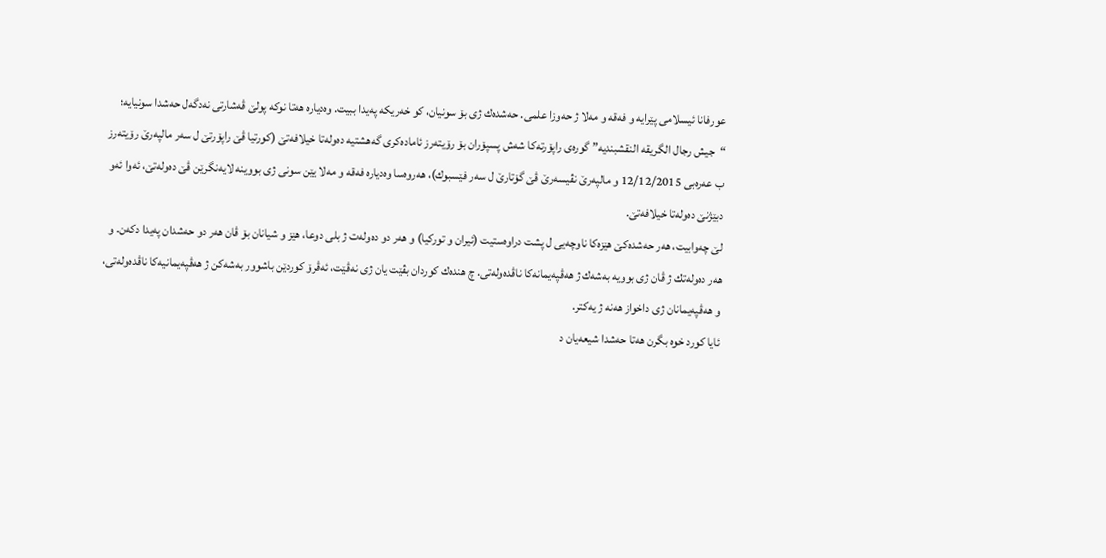عورفانا ئیسلامی پێرایه‌ و فه‌قه‌ و مه‌لا ژ حه‌وزا علمی. حه‌شده‌ك ژی بۆ سونیان، كو خه‌ریكه‌ په‌یدا ببیت. وه‌دیاره‌ هه‌تا نو‌كه‌ پولێ ڤه‌شارتی نه‌دگه‌ل حه‌شدا سونیایه‌؛‌ “جیش رجال الگریقه‌ النقشبندیه‌” گوره‌ی راپۆرته‌كا شه‌ش پسپۆران بۆ رۆیته‌رز ئاماده‌كری گه‌هشتیه‌ ده‌وله‌تا خیلافه‌تێ (كورتیا ڤێ راپۆرتێ ل سه‌ر مالپه‌رێ رۆیته‌رز ب عه‌ره‌بی 12/12/2015 و مالپه‌رێ نڤیسه‌رێ ڤێ گۆتارێ ل سه‌ر فێسبوك)، هه‌روه‌سا وه‌دیاره‌ فه‌قه‌ و مه‌لا یێن سونی ژی بووینه‌ لایه‌نگرێن ڤێ ده‌وله‌تێ، ئه‌وا ئه‌و دبێژنێ ده‌وله‌تا خیلافه‌تێ.
لێ چه‌وابیت، هه‌ر حه‌شده‌كێ هێزه‌كا ناوچه‌یی ل پشت دراوه‌ستیت (ئیران و توركیا) و هه‌ر دو ده‌وله‌ت ژ بلی دوعا، هێز و شیانان بۆ ڤان هه‌ر دو حه‌شدان په‌یدا دكه‌ن. و هه‌ر ده‌وله‌تك ژ ڤان ژی بوویه‌ به‌شه‌ك ژ هه‌ڤپه‌یمانه‌كا ناڤده‌وله‌تی. چ هنده‌ك كوردان بڤێت یان ژی نه‌ڤێت، ئه‌ڤرۆ كوردێن باشوور به‌شه‌كن ژ هه‌ڤپه‌یمانیه‌كا ناڤده‌وله‌تی، و هه‌ڤپه‌یمانان ژی داخواز هه‌نه‌ ژ یه‌كتر.
ئایا كورد خوه‌ بگرن هه‌تا حه‌شدا شیعه‌یان د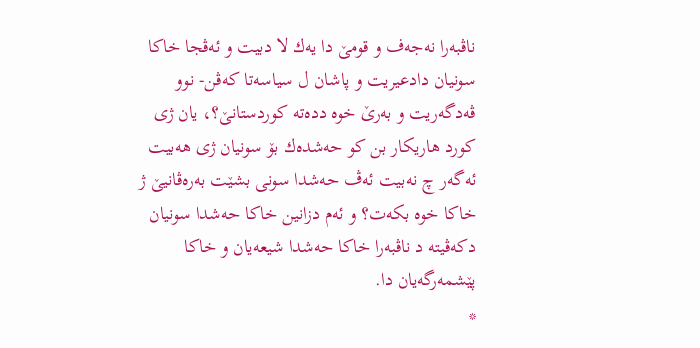ناڤبه‌را نه‌جه‌ف و قومێ دا یه‌ك لا دبیت و ئه‌ڤجا خاكا سونیان دادعیریت و پاشان ل سیاسه‌تا كه‌ڤن- نوو ڤه‌دگه‌ریت و به‌رێ خوه‌ دده‌ته‌ كوردستانێ؟، یان ژی كورد هاریكار بن كو حه‌شده‌ك بۆ سونیان ژی هه‌بیت ئه‌گه‌ر چ نه‌بیت ئه‌ڤ حه‌شدا سونی بشێت به‌ره‌ڤانیێ ژ خاكا خوه‌ بكه‌ت؟ و ئه‌م دزانین خاكا حه‌شدا سونیان دكه‌ڤیته‌ د ناڤبه‌را خاكا حه‌شدا شیعه‌یان و خاكا پێشمه‌رگه‌یان دا.
*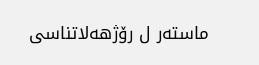ماسته‌ر ل رۆژهه‌لاتناسی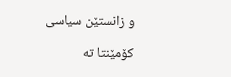و زانستێن سیاسی

کۆمێنتا تە